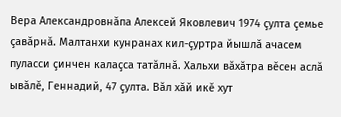Вера Александровнăпа Алексей Яковлевич 1974 çулта çемье çавăрнă. Малтанхи кунранах кил-çуртра йышлă ачасем пуласси çинчен калаçса татăлнă. Хальхи вăхăтра вĕсен аслă ывăлĕ, Геннадий, 47 çулта. Вăл хăй икĕ хут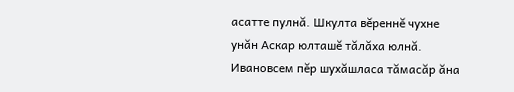асатте пулнă. Шкулта вĕреннĕ чухне унăн Аскар юлташĕ тăлăха юлнă. Ивановсем пĕр шухăшласа тăмасăр ăна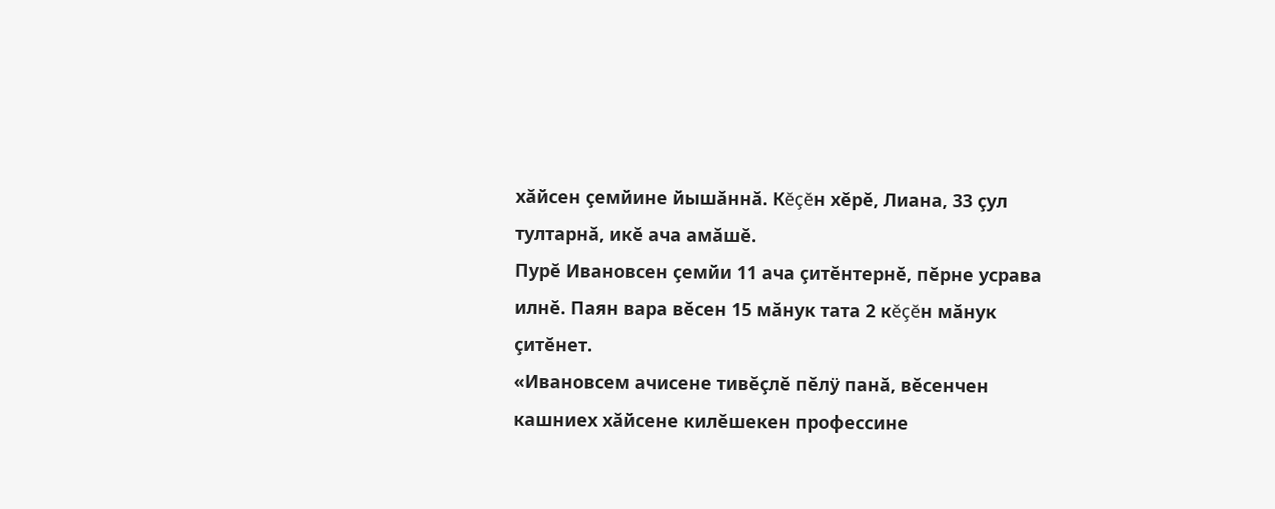хăйсен çемйине йышăннă. Кĕçĕн хĕрĕ, Лиана, 33 çул тултарнă, икĕ ача амăшĕ.
Пурĕ Ивановсен çемйи 11 ача çитĕнтернĕ, пĕрне усрава илнĕ. Паян вара вĕсен 15 мăнук тата 2 кĕçĕн мăнук çитĕнет.
«Ивановсем ачисене тивĕçлĕ пĕлÿ панă, вĕсенчен кашниех хăйсене килĕшекен профессине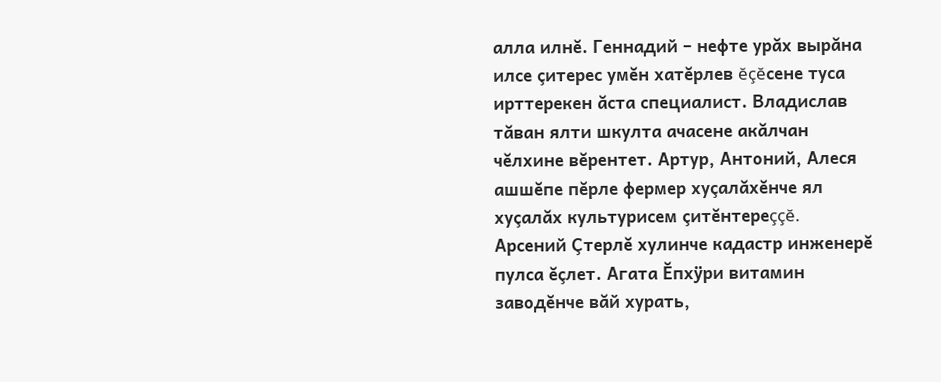алла илнĕ. Геннадий – нефте урăх вырăна илсе çитерес умĕн хатĕрлев ĕçĕсене туса ирттерекен ăста специалист. Владислав тăван ялти шкулта ачасене акăлчан чĕлхине вĕрентет. Артур, Антоний, Алеся ашшĕпе пĕрле фермер хуçалăхĕнче ял хуçалăх культурисем çитĕнтереççĕ. Арсений Çтерлĕ хулинче кадастр инженерĕ пулса ĕçлет. Агата Ĕпхÿри витамин заводĕнче вăй хурать,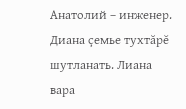Анатолий – инженер. Диана çемье тухтăрĕ шутланать. Лиана вара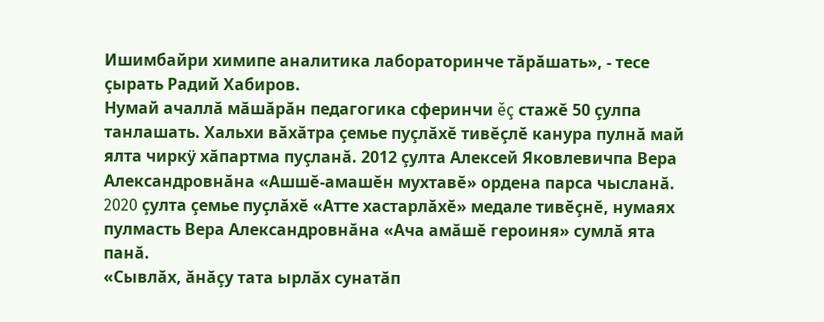Ишимбайри химипе аналитика лабораторинче тăрăшать», - тесе çырать Радий Хабиров.
Нумай ачаллă мăшăрăн педагогика сферинчи ĕç стажĕ 50 çулпа танлашать. Хальхи вăхăтра çемье пуçлăхĕ тивĕçлĕ канура пулнă май ялта чиркÿ хăпартма пуçланă. 2012 çулта Алексей Яковлевичпа Вера Александровнăна «Ашшĕ-амашĕн мухтавĕ» ордена парса чысланă. 2020 çулта çемье пуçлăхĕ «Атте хастарлăхĕ» медале тивĕçнĕ, нумаях пулмасть Вера Александровнăна «Ача амăшĕ героиня» сумлă ята панă.
«Сывлăх, ăнăçу тата ырлăх сунатăп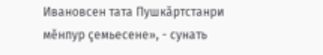Ивановсен тата Пушкăртстанри мĕнпур çемьесене», - сунать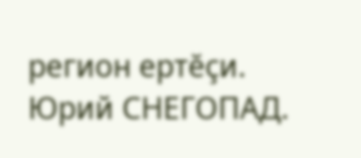регион ертĕçи.
Юрий СНЕГОПАД.